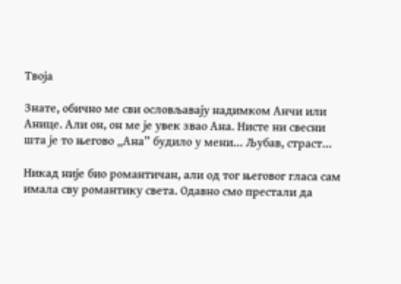Твоја

Знате, обично ме сви ословљавају надимком Анчи или Анице. Али он, он ме је увек звао Ана. Нисте ни свесни шта је то његово „Ана” будило у мени… Љубав, страст…

Никад није био романтичан, али од тог његовог гласа сам имала сву романтику света. Одавно смо престали да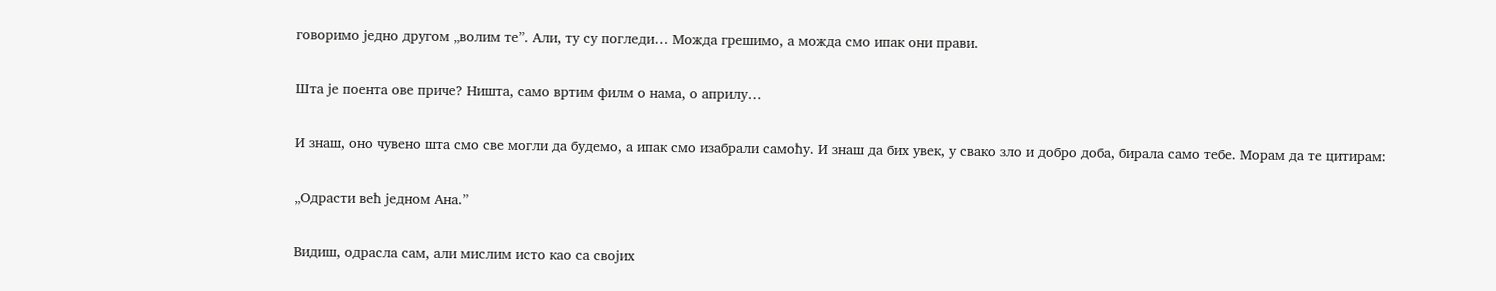говоримо једно другом „волим те”. Али, ту су погледи… Можда грешимо, а можда смо ипак они прави.

Шта је поента ове приче? Ништа, само вртим филм о нама, о априлу…

И знаш, оно чувено шта смо све могли да будемо, а ипак смо изабрали самоћу. И знаш да бих увек, у свако зло и добро доба, бирала само тебе. Морам да те цитирам:

„Одрасти већ једном Ана.”

Видиш, одрасла сам, али мислим исто као са својих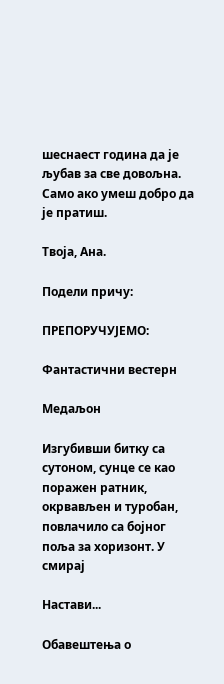шеснаест година да је љубав за све довољна. Само ако умеш добро да је пратиш.

Твоја, Ана.

Подели причу:

ПРЕПОРУЧУЈЕМО:

Фантастични вестерн

Медаљон

Изгубивши битку са сутоном, сунце се као поражен ратник, окрвављен и туробан, повлачило са бојног поља за хоризонт. У смирај

Настави...

Обавештења о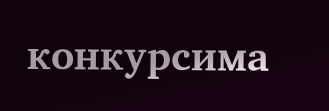конкурсима